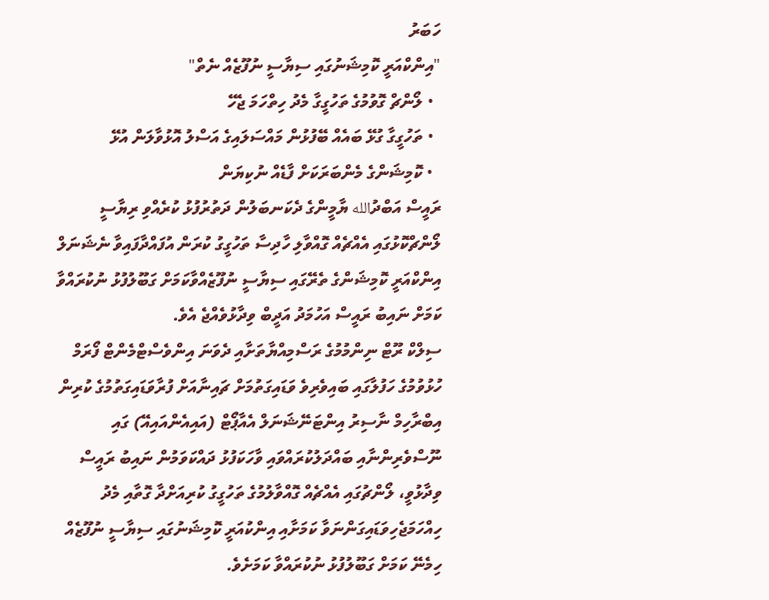ހަބަރު
"އިންކްއަރީ ކޮމިޝަނުގައި ސިޔާސީ ނުފޫޒެއް ނެތް"
  • ލޯންޗް ގޮވުމުގެ ތަހުގީގާ މެދު ހިތްހަމަ ޖެހޭ
  • ތަހުގީގާ ގުޅޭ ބައެއް ބޭފުޅުން މައްސަލައިގެ އަސްލު އޮޅުވާލަން އުޅޭ
  • ކޮމިޝަންގެ މެންބަރަކަށް ފާޑެއް ނުކިޔަން
ރައީސް އަބްދުالله ޔާމީންގެ ދެކަނބަލުން ދަތުރުފުޅު ކުރެއްވި ރިޔާސީ ލޯންޗްކޮޅުގައި އެއްޗެއް ގޮއްވާލި ހާދިސާ ތަހުގީގު ކުރަން އުފައްދާފައިވާ ނެޝަނަލް އިންކްއަރީ ކޮމިޝަންގެ ތެރޭގައި ސިޔާސީ ނުފޫޒެއްވާކަމަށް ގަބޫލުފުޅު ނުކުރައްވާ ކަމަށް ނައިބު ރައީސް އަހުމަދު އަދީބް ވިދާޅުވެއްޖެ އެވެ.
ސިލްކް ރޫޓް ނިންމުމުގެ ރަސްމިއްޔާތަށާއި ދެވަނަ އިންވެސްޓްމެންޓް ފޯރަމް ހުޅުވުމުގެ ހަފުލާގައި ބައިވެރިވެ ވަޑައިގަތުމަށް ޗައިނާއަށް ފުރާވަޑައިގަތުމުގެ ކުރިން އިބްރާހިމް ނާސިރު އިންޓަނޭޝަނަލް އެއާޕޯޓް (އައިއެންއައިއޭ) ގައި ނޫސްވެރިންނާއި ބައްދަލުކުރައްވައި ވާހަކަފުޅު ދައްކަވަމުން ނައިބު ރައީސް ވިދާޅުވީ، ލޯންޗުގައި އެއްޗެއް ގޮއްވާލުމުގެ ތަހުގީގު ކުރިއަށްދާ ގޮތާއި މެދު ހިއްހަމަޖެހިވަޑައިގަންނަވާ ކަމަށާއި އިންކުއަރީ ކޮމިޝަނުގައި ސިޔާސީ ނުފޫޒެއް ހިމެނޭ ކަމަށް ގަބޫލުފުޅު ނުކުރައްވާ ކަމަށެވެ.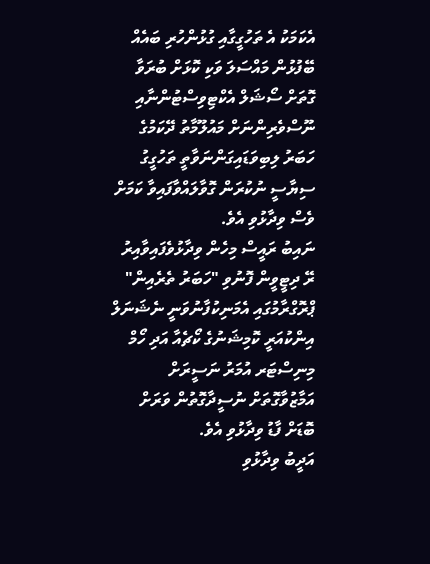އެކަމަކު އެ ތަހުގީގާއި ގުޅުންހުރި ބައެއް ބޭފުޅުން މައްސަލަ ވަކި ކޮޅަށް ބުރަވާ ގޮތަށް ސޯޝަލް އެކްޓިވިސްޓުންނާއި ނޫސްވެރިންނަށް މައުލޫމާތު ދޭކަމުގެ ހަބަރު ލިބިވަޑައިގަންނަވާތީ ތަހުގީގު ސިޔާސީ ނުކުރަން ގޮވާލައްވާފައިވާ ކަމަށް ވެސް ވިދާޅުވި އެވެ.
ނައިބު ރައީސް މިހެން ވިދާޅުވެފައިވާއިރު ރޭ ދިޓީވީން ފޮނުވި "ހަބަރު ތެރެއިން" ޕްރޮގްރާމުގައި އެމަނިކުފާނުވަނީ ނެޝަނަލް އިންކުއަރީ ކޮމިޝަނުގެ ކޯޗެއާ އަދި ހޯމް މިނިސްޓަރ އުމަރު ނަސީރަށް އަމާޒުވާގޮތަށް ނުސީދާގޮތުން ވަރަށް ބޮޑަށް ފާޑު ވިދާޅުވި އެވެ.
އަދީބު ވިދާޅުވި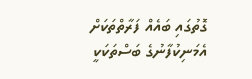ގޮތުގައި ބައެއް ފަރާތްތަކަށް އެމަނިކުފާނުގެ ބަސްތަކަކީ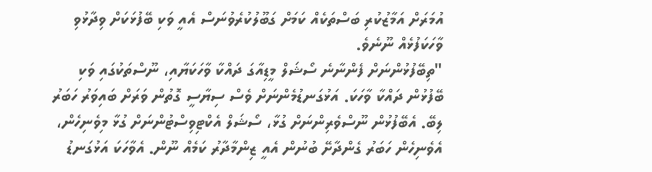އުމަރަށް އަމާޒުކުރި ބަސްތަކެއް ކަމަށް ގަބޫލުކުރެވުނަސް އެއީ ވަކި ބޭފުޅަކަށް ވިދާޅުވި ވާހަކަފުޅެއް ނޫނެވެ.
"ތިބޭފުޅުންނަށް ފެންނާނެ ސޯޝަލް މީޑިއާގަ ދައްކާ ވާހަކަޔާއި، ނޫސްތަކުގައި ވަކި ބޭފުޅުން ދައްކާ ވާހަކަ. އަޅުގަނޑުމެންނަށް ވެސް ސިޔާސީ ގޮތުން ވަރަށް ބައިވަރު ހަބަރު ލިބޭ. އެބޭފުޅުން ނޫސްވެރިންނަށް ގުޅާ، ސޯޝަލް އެކްޓިވިސްޓުންނަށް ގުޅާ މިވެނިހެން، އެވެނިހެން ހަބަރު ގެންދާށޭ ބުނުން އެއީ ޒިންމާދާރު ކަމެއް ނޫން. އެވާހަކަ އަޅުގަނޑު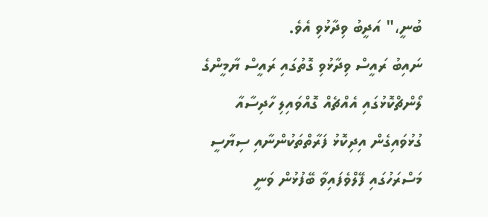ބުނީ،" އަދީބު ވިދާޅުވި އެވެ.
ނައިބު ރައީސް ވިދާޅުވި ގޮތުގައި ރައީސް ޔާމީންގެ ލޯންޗްކޮޅުގައި އެއްޗެއް ގޮއްވައިލި ހާދިސާއާ ގުޅުވައިގެން އިދިކޮޅު ފަރާތްތަކުންނާއި ސިޔާސީ މަސްރަހުގައި ފޭލްވެފައިވާ ބޭފުޅުން ވަނީ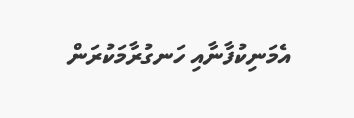އެމަނިކުފާނާއި ހަނގުރާމަކުރަން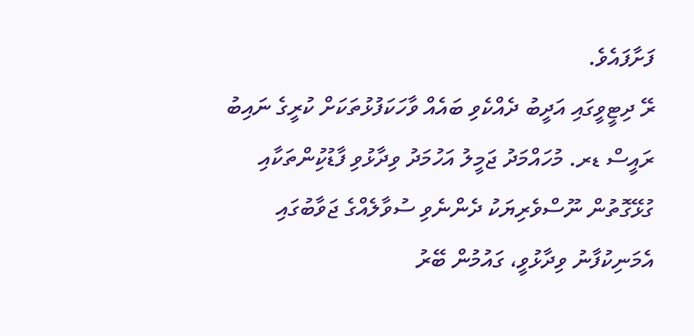ފަށާފައެވެ.
ރޭ ދިޓީވީގައި އަދީބު ދެއްކެވި ބައެއް ވާހަކަފުޅުތަކަށް ކުރީގެ ނައިބު ރައީސް ޑރ. މުހައްމަދު ޖަމީލު އަހުމަދު ވިދާޅުވި ފާޑުކިުންތަކާއި ގުޅޭގޮތުން ނޫސްވެރިޔަކު ދެންނެވި ސުވާލެއްގެ ޖަވާބުގައި އެމަނިކުފާނު ވިދާޅުވީ، ގައުމުން ބޭރު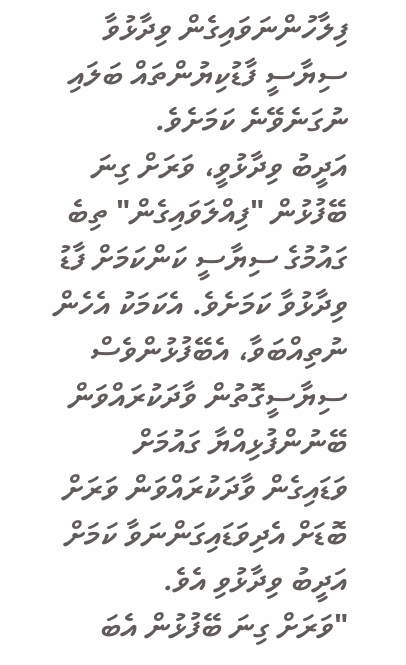ފިލާހުންނަވައިގެން ވިދާޅުވާ ސިޔާސީ ފާޑުކިޔުންތައް ބަލައި ނުގަނެވޭނެ ކަމަށެވެ.
އަދީބު ވިދާޅުވީ، ވަރަށް ގިނަ ބޭފުޅުން "ފިއްލަވައިގެން" ތިބެ ގައުމުގެ ސިޔާސީ ކަންކަމަށް ފާޑު ވިދާޅުވާ ކަމަށެވެ. އެކަމަކު އެހެން ނުތިއްބަވާ، އެބޭފުޅުންވެސް ސިޔާސީގޮތުން ވާދަކުރައްވަން ބޭނުންފުޅިއްޔާ ގައުމަށް ވަޑައިގެން ވާދަކުރައްވަން ވަރަށް ބޮޑަށް އެދިވަޑައިގަންނަވާ ކަމަށް އަދީބު ވިދާޅުވި އެވެ.
"ވަރަށް ގިނަ ބޭފުޅުން އެބަ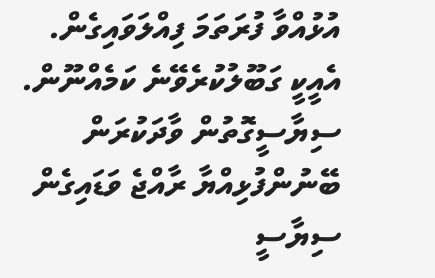އުޅުއްވާ ފުރަތަމަ ފިއްލަވައިގެން. އެއީކީ ގަބޫލުކުރެވޭނެ ކަމެއްނޫން. ސިޔާސީގޮތުން ވާދަކުރަން ބޭނުންފުޅިއްޔާ ރާއްޖެ ވަޑައިގެން ސިޔާސީ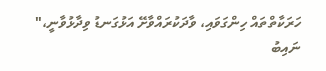ހަރަކާތްތައް ހިންގަވައި، ވާދަކުރައްވާށޭ އަޅުގަނޑު ވިދާޅުވާނީ،" ނައިބު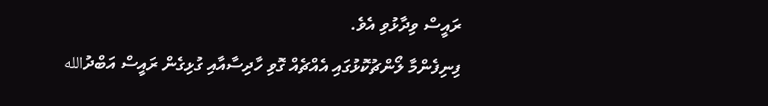ރައީސް ވިދާޅުވި އެވެ.
ފިނިފެންމާ ލޯންޗުކޮޅުގައި އެއްޗެއް ގޮވި ހާދިސާއާއި ގުޅިގެން ރައީސް އަބްދުالله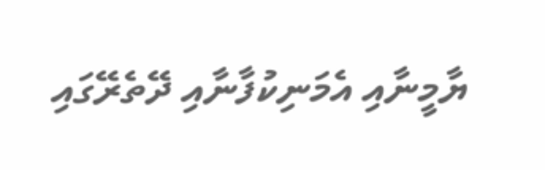ޔާމީނާއި އެމަނިކުފާނާއި ދޭތެރޭގައި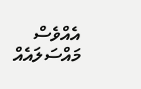އެއްވެސް މައްސަލައެއް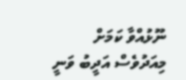ނޫޅުއްވާ ކަމަށް މިއަދުވެސް އަދީބު ވަނީ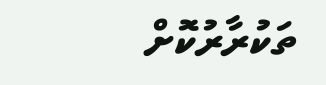ތަކުރާރުކޮށް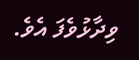ވިދާޅުވެފަ އެވެ.